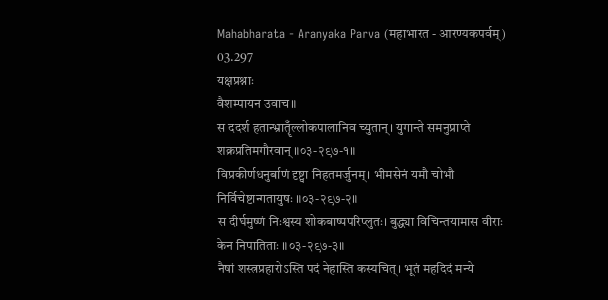Mahabharata - Aranyaka Parva (महाभारत - आरण्यकपर्वम्)
03.297
यक्षप्रश्नाः
वैशम्पायन उवाच॥
स ददर्श हतान्भ्रातॄँल्लोकपालानिव च्युतान्। युगान्ते समनुप्राप्ते शक्रप्रतिमगौरवान् ॥०३-२९७-१॥
विप्रकीर्णधनुर्बाणं दृष्ट्वा निहतमर्जुनम्। भीमसेनं यमौ चोभौ निर्विचेष्टान्गतायुषः ॥०३-२९७-२॥
स दीर्घमुष्णं निःश्वस्य शोकबाष्पपरिप्लुतः। बुद्ध्या विचिन्तयामास वीराः केन निपातिताः ॥०३-२९७-३॥
नैषां शस्त्रप्रहारोऽस्ति पदं नेहास्ति कस्यचित्। भूतं महदिदं मन्ये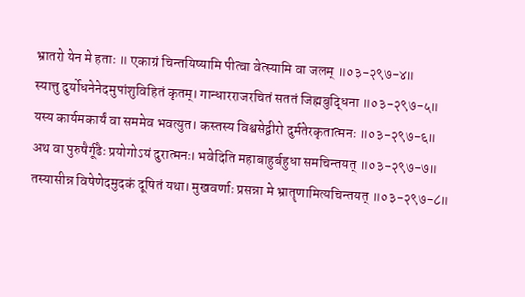भ्रातरो येन मे हताः ॥ एकाग्रं चिन्तयिष्यामि पीत्वा वेत्स्यामि वा जलम् ॥०३-२९७-४॥
स्यात्तु दुर्योधनेनेदमुपांशुविहितं कृतम्। गान्धारराजरचितं सततं जिह्मबुद्धिना ॥०३-२९७-५॥
यस्य कार्यमकार्यं वा सममेव भवत्युत। कस्तस्य विश्वसेद्वीरो दुर्मतेरकृतात्मनः ॥०३-२९७-६॥
अथ वा पुरुषैर्गूढैः प्रयोगोऽयं दुरात्मनः। भवेदिति महाबाहुर्बहुधा समचिन्तयत् ॥०३-२९७-७॥
तस्यासीन्न विषेणेदमुदकं दूषितं यथा। मुखवर्णाः प्रसन्ना मे भ्रातॄणामित्यचिन्तयत् ॥०३-२९७-८॥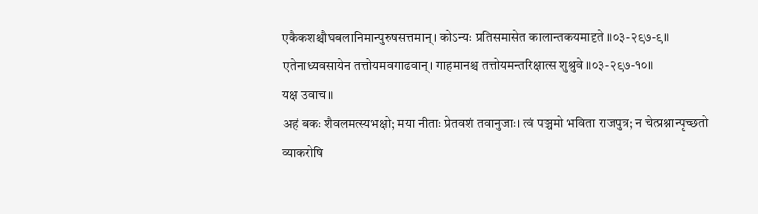एकैकशश्चौघबलानिमान्पुरुषसत्तमान्। कोऽन्यः प्रतिसमासेत कालान्तकयमादृते ॥०३-२९७-९॥
एतेनाध्यवसायेन तत्तोयमवगाढवान्। गाहमानश्च तत्तोयमन्तरिक्षात्स शुश्रुवे ॥०३-२९७-१०॥
यक्ष उवाच॥
अहं बकः शैवलमत्स्यभक्षो; मया नीताः प्रेतवशं तवानुजाः। त्वं पञ्चमो भविता राजपुत्र; न चेत्प्रश्नान्पृच्छतो व्याकरोषि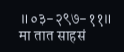॥०३-२९७-११॥
मा तात साहसं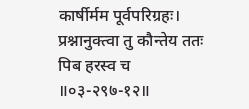कार्षीर्मम पूर्वपरिग्रहः। प्रश्नानुक्त्वा तु कौन्तेय ततः पिब हरस्व च ॥०३-२९७-१२॥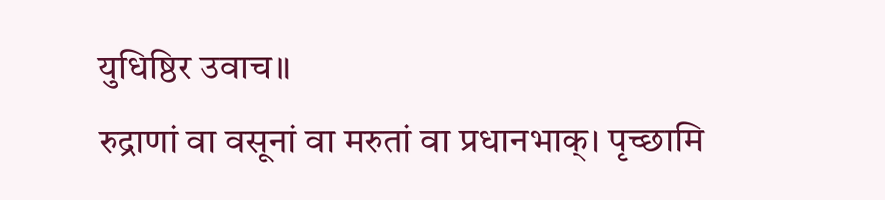युधिष्ठिर उवाच॥
रुद्राणां वा वसूनां वा मरुतां वा प्रधानभाक्। पृच्छामि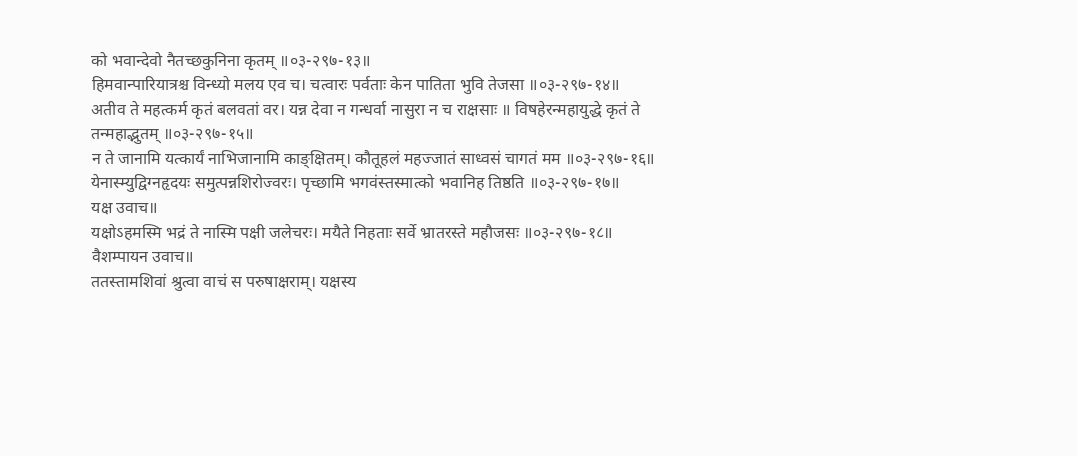को भवान्देवो नैतच्छकुनिना कृतम् ॥०३-२९७-१३॥
हिमवान्पारियात्रश्च विन्ध्यो मलय एव च। चत्वारः पर्वताः केन पातिता भुवि तेजसा ॥०३-२९७-१४॥
अतीव ते महत्कर्म कृतं बलवतां वर। यन्न देवा न गन्धर्वा नासुरा न च राक्षसाः ॥ विषहेरन्महायुद्धे कृतं ते तन्महाद्भुतम् ॥०३-२९७-१५॥
न ते जानामि यत्कार्यं नाभिजानामि काङ्क्षितम्। कौतूहलं महज्जातं साध्वसं चागतं मम ॥०३-२९७-१६॥
येनास्म्युद्विग्नहृदयः समुत्पन्नशिरोज्वरः। पृच्छामि भगवंस्तस्मात्को भवानिह तिष्ठति ॥०३-२९७-१७॥
यक्ष उवाच॥
यक्षोऽहमस्मि भद्रं ते नास्मि पक्षी जलेचरः। मयैते निहताः सर्वे भ्रातरस्ते महौजसः ॥०३-२९७-१८॥
वैशम्पायन उवाच॥
ततस्तामशिवां श्रुत्वा वाचं स परुषाक्षराम्। यक्षस्य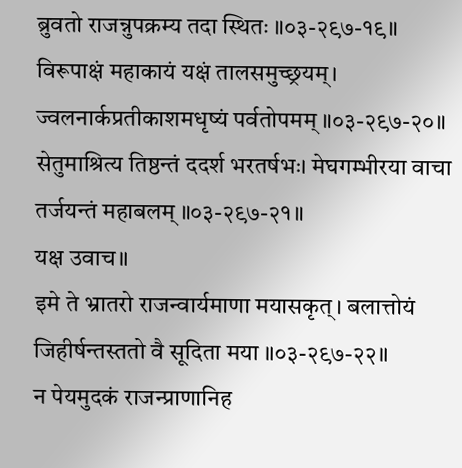ब्रुवतो राजन्नुपक्रम्य तदा स्थितः ॥०३-२९७-१९॥
विरूपाक्षं महाकायं यक्षं तालसमुच्छ्रयम्। ज्वलनार्कप्रतीकाशमधृष्यं पर्वतोपमम् ॥०३-२९७-२०॥
सेतुमाश्रित्य तिष्ठन्तं ददर्श भरतर्षभः। मेघगम्भीरया वाचा तर्जयन्तं महाबलम् ॥०३-२९७-२१॥
यक्ष उवाच॥
इमे ते भ्रातरो राजन्वार्यमाणा मयासकृत्। बलात्तोयं जिहीर्षन्तस्ततो वै सूदिता मया ॥०३-२९७-२२॥
न पेयमुदकं राजन्प्राणानिह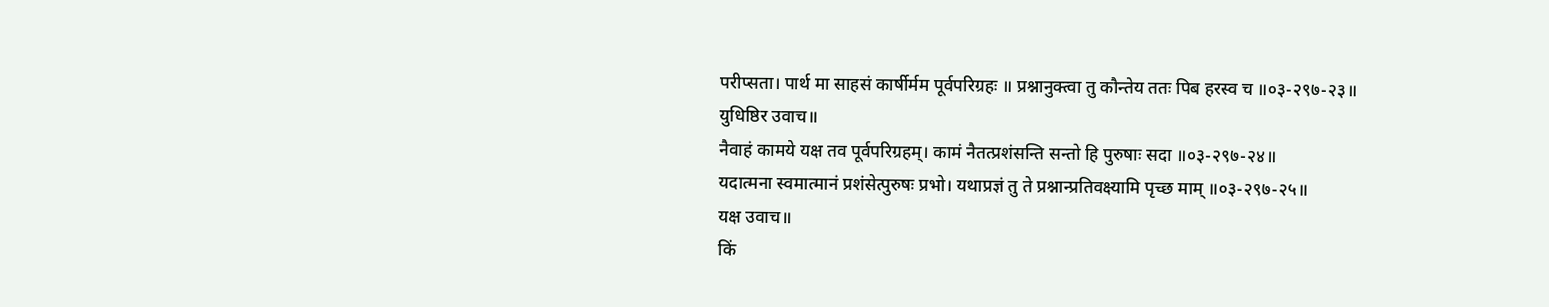परीप्सता। पार्थ मा साहसं कार्षीर्मम पूर्वपरिग्रहः ॥ प्रश्नानुक्त्वा तु कौन्तेय ततः पिब हरस्व च ॥०३-२९७-२३॥
युधिष्ठिर उवाच॥
नैवाहं कामये यक्ष तव पूर्वपरिग्रहम्। कामं नैतत्प्रशंसन्ति सन्तो हि पुरुषाः सदा ॥०३-२९७-२४॥
यदात्मना स्वमात्मानं प्रशंसेत्पुरुषः प्रभो। यथाप्रज्ञं तु ते प्रश्नान्प्रतिवक्ष्यामि पृच्छ माम् ॥०३-२९७-२५॥
यक्ष उवाच॥
किं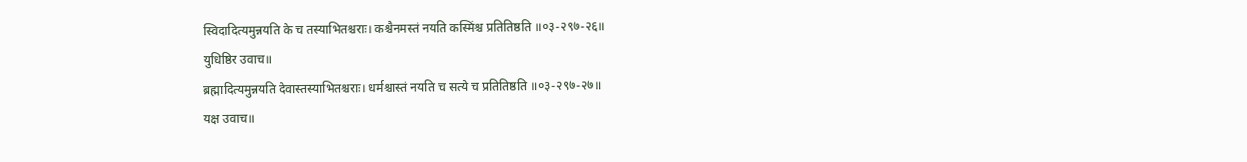स्विदादित्यमुन्नयति के च तस्याभितश्चराः। कश्चैनमस्तं नयति कस्मिंश्च प्रतितिष्ठति ॥०३-२९७-२६॥
युधिष्ठिर उवाच॥
ब्रह्मादित्यमुन्नयति देवास्तस्याभितश्चराः। धर्मश्चास्तं नयति च सत्ये च प्रतितिष्ठति ॥०३-२९७-२७॥
यक्ष उवाच॥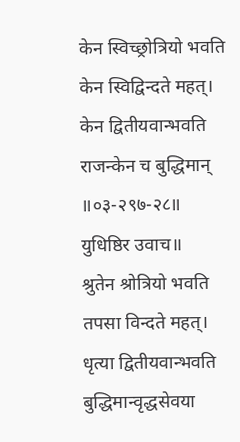केन स्विच्छ्रोत्रियो भवति केन स्विद्विन्दते महत्। केन द्वितीयवान्भवति राजन्केन च बुद्धिमान् ॥०३-२९७-२८॥
युधिष्ठिर उवाच॥
श्रुतेन श्रोत्रियो भवति तपसा विन्दते महत्। धृत्या द्वितीयवान्भवति बुद्धिमान्वृद्धसेवया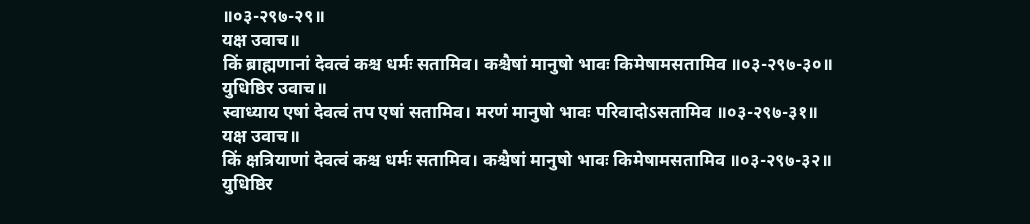॥०३-२९७-२९॥
यक्ष उवाच॥
किं ब्राह्मणानां देवत्वं कश्च धर्मः सतामिव। कश्चैषां मानुषो भावः किमेषामसतामिव ॥०३-२९७-३०॥
युधिष्ठिर उवाच॥
स्वाध्याय एषां देवत्वं तप एषां सतामिव। मरणं मानुषो भावः परिवादोऽसतामिव ॥०३-२९७-३१॥
यक्ष उवाच॥
किं क्षत्रियाणां देवत्वं कश्च धर्मः सतामिव। कश्चैषां मानुषो भावः किमेषामसतामिव ॥०३-२९७-३२॥
युधिष्ठिर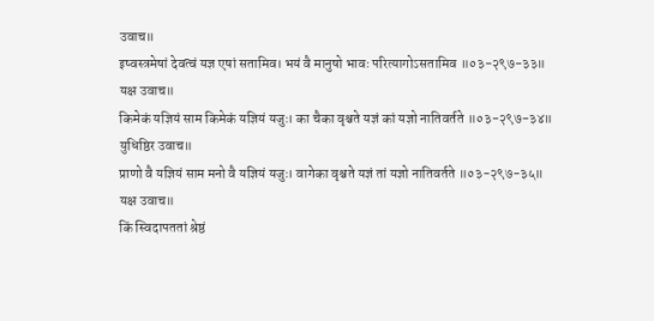उवाच॥
इष्वस्त्रमेषां देवत्वं यज्ञ एषां सतामिव। भयं वै मानुषो भावः परित्यागोऽसतामिव ॥०३-२९७-३३॥
यक्ष उवाच॥
किमेकं यज्ञियं साम किमेकं यज्ञियं यजुः। का चैका वृश्चते यज्ञं कां यज्ञो नातिवर्तते ॥०३-२९७-३४॥
युधिष्ठिर उवाच॥
प्राणो वै यज्ञियं साम मनो वै यज्ञियं यजुः। वागेका वृश्चते यज्ञं तां यज्ञो नातिवर्तते ॥०३-२९७-३५॥
यक्ष उवाच॥
किं स्विदापततां श्रेष्ठं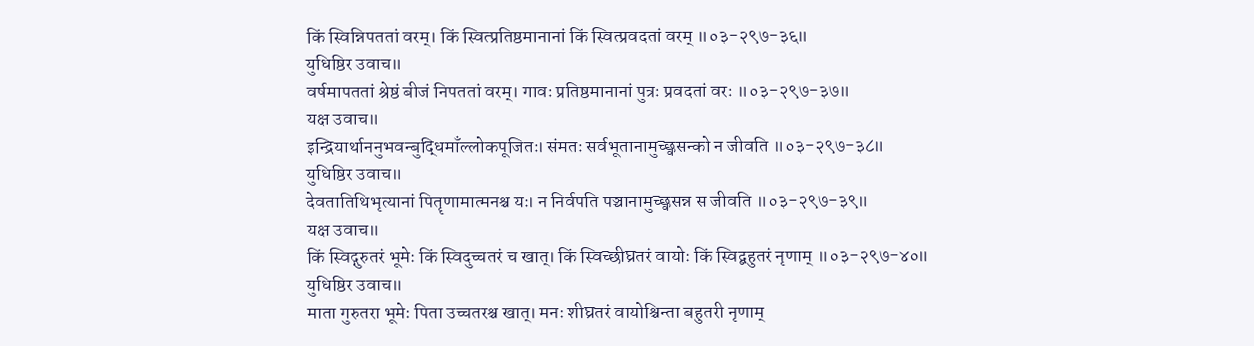किं स्विन्निपततां वरम्। किं स्वित्प्रतिष्ठमानानां किं स्वित्प्रवदतां वरम् ॥०३-२९७-३६॥
युधिष्ठिर उवाच॥
वर्षमापततां श्रेष्ठं बीजं निपततां वरम्। गावः प्रतिष्ठमानानां पुत्रः प्रवदतां वरः ॥०३-२९७-३७॥
यक्ष उवाच॥
इन्द्रियार्थाननुभवन्बुद्धिमाँल्लोकपूजितः। संमतः सर्वभूतानामुच्छ्वसन्को न जीवति ॥०३-२९७-३८॥
युधिष्ठिर उवाच॥
देवतातिथिभृत्यानां पितॄणामात्मनश्च यः। न निर्वपति पञ्चानामुच्छ्वसन्न स जीवति ॥०३-२९७-३९॥
यक्ष उवाच॥
किं स्विद्गुरुतरं भूमेः किं स्विदुच्चतरं च खात्। किं स्विच्छीघ्रतरं वायोः किं स्विद्बहुतरं नृणाम् ॥०३-२९७-४०॥
युधिष्ठिर उवाच॥
माता गुरुतरा भूमेः पिता उच्चतरश्च खात्। मनः शीघ्रतरं वायोश्चिन्ता बहुतरी नृणाम्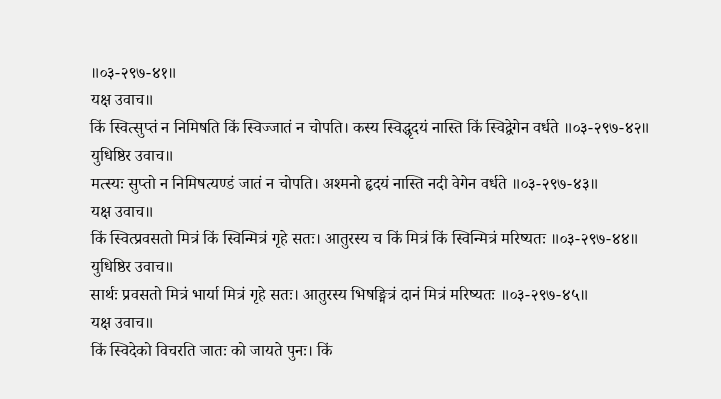॥०३-२९७-४१॥
यक्ष उवाच॥
किं स्वित्सुप्तं न निमिषति किं स्विज्जातं न चोपति। कस्य स्विद्धृदयं नास्ति किं स्विद्वेगेन वर्धते ॥०३-२९७-४२॥
युधिष्ठिर उवाच॥
मत्स्यः सुप्तो न निमिषत्यण्डं जातं न चोपति। अश्मनो हृदयं नास्ति नदी वेगेन वर्धते ॥०३-२९७-४३॥
यक्ष उवाच॥
किं स्वित्प्रवसतो मित्रं किं स्विन्मित्रं गृहे सतः। आतुरस्य च किं मित्रं किं स्विन्मित्रं मरिष्यतः ॥०३-२९७-४४॥
युधिष्ठिर उवाच॥
सार्थः प्रवसतो मित्रं भार्या मित्रं गृहे सतः। आतुरस्य भिषङ्मित्रं दानं मित्रं मरिष्यतः ॥०३-२९७-४५॥
यक्ष उवाच॥
किं स्विदेको विचरति जातः को जायते पुनः। किं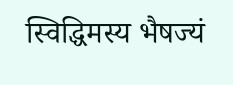स्विद्धिमस्य भैषज्यं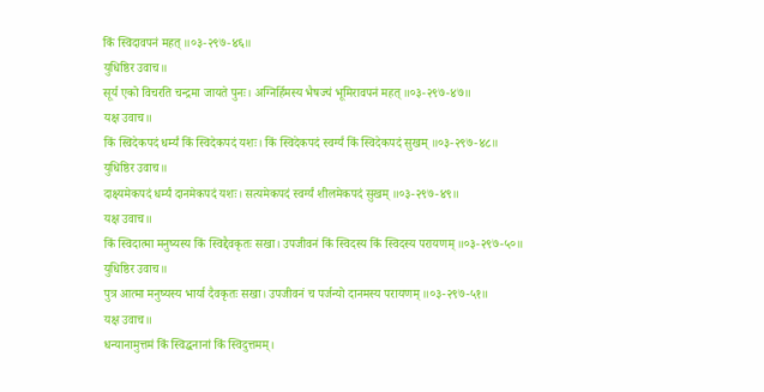किं स्विदावपनं महत् ॥०३-२९७-४६॥
युधिष्ठिर उवाच॥
सूर्य एको विचरति चन्द्रमा जायते पुनः। अग्निर्हिमस्य भैषज्यं भूमिरावपनं महत् ॥०३-२९७-४७॥
यक्ष उवाच॥
किं स्विदेकपदं धर्म्यं किं स्विदेकपदं यशः। किं स्विदेकपदं स्वर्ग्यं किं स्विदेकपदं सुखम् ॥०३-२९७-४८॥
युधिष्ठिर उवाच॥
दाक्ष्यमेकपदं धर्म्यं दानमेकपदं यशः। सत्यमेकपदं स्वर्ग्यं शीलमेकपदं सुखम् ॥०३-२९७-४९॥
यक्ष उवाच॥
किं स्विदात्मा मनुष्यस्य किं स्विद्दैवकृतः सखा। उपजीवनं किं स्विदस्य किं स्विदस्य परायणम् ॥०३-२९७-५०॥
युधिष्ठिर उवाच॥
पुत्र आत्मा मनुष्यस्य भार्या दैवकृतः सखा। उपजीवनं च पर्जन्यो दानमस्य परायणम् ॥०३-२९७-५१॥
यक्ष उवाच॥
धन्यानामुत्तमं किं स्विद्धनानां किं स्विदुत्तमम्।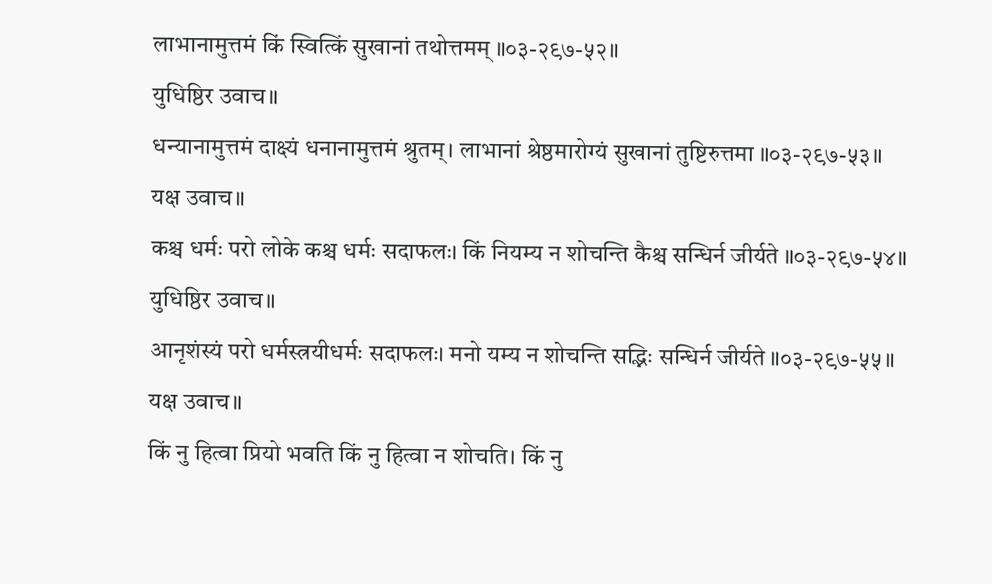लाभानामुत्तमं किं स्वित्किं सुखानां तथोत्तमम् ॥०३-२९७-५२॥
युधिष्ठिर उवाच॥
धन्यानामुत्तमं दाक्ष्यं धनानामुत्तमं श्रुतम्। लाभानां श्रेष्ठमारोग्यं सुखानां तुष्टिरुत्तमा ॥०३-२९७-५३॥
यक्ष उवाच॥
कश्च धर्मः परो लोके कश्च धर्मः सदाफलः। किं नियम्य न शोचन्ति कैश्च सन्धिर्न जीर्यते ॥०३-२९७-५४॥
युधिष्ठिर उवाच॥
आनृशंस्यं परो धर्मस्त्रयीधर्मः सदाफलः। मनो यम्य न शोचन्ति सद्भिः सन्धिर्न जीर्यते ॥०३-२९७-५५॥
यक्ष उवाच॥
किं नु हित्वा प्रियो भवति किं नु हित्वा न शोचति। किं नु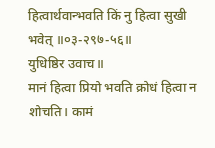हित्वार्थवान्भवति किं नु हित्वा सुखी भवेत् ॥०३-२९७-५६॥
युधिष्ठिर उवाच॥
मानं हित्वा प्रियो भवति क्रोधं हित्वा न शोचति। कामं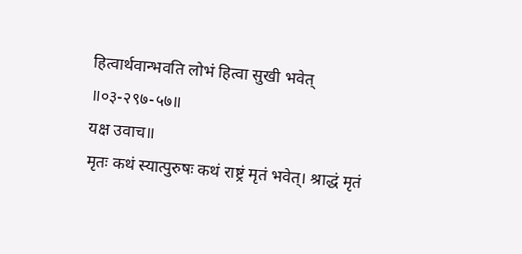हित्वार्थवान्भवति लोभं हित्वा सुखी भवेत् ॥०३-२९७-५७॥
यक्ष उवाच॥
मृतः कथं स्यात्पुरुषः कथं राष्ट्रं मृतं भवेत्। श्राद्धं मृतं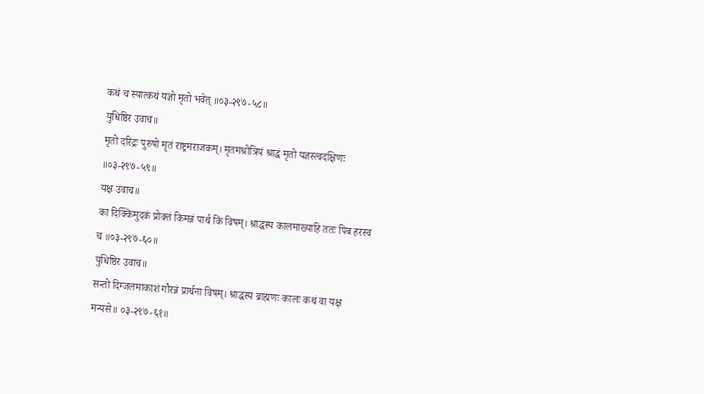कथं च स्यात्कथं यज्ञो मृतो भवेत् ॥०३-२९७-५८॥
युधिष्ठिर उवाच॥
मृतो दरिद्रः पुरुषो मृतं राष्ट्रमराजकम्। मृतमश्रोत्रियं श्राद्धं मृतो यज्ञस्त्वदक्षिणः ॥०३-२९७-५९॥
यक्ष उवाच॥
का दिक्किमुदकं प्रोक्तं किमन्नं पार्थ किं विषम्। श्राद्धस्य कालमाख्याहि ततः पिब हरस्व च ॥०३-२९७-६०॥
युधिष्ठिर उवाच॥
सन्तो दिग्जलमाकाशं गौरन्नं प्रार्थना विषम्। श्राद्धस्य ब्राह्मणः कालः कथं वा यक्ष मन्यसे॥ ०३-२९७-६१॥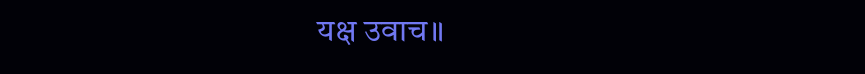यक्ष उवाच॥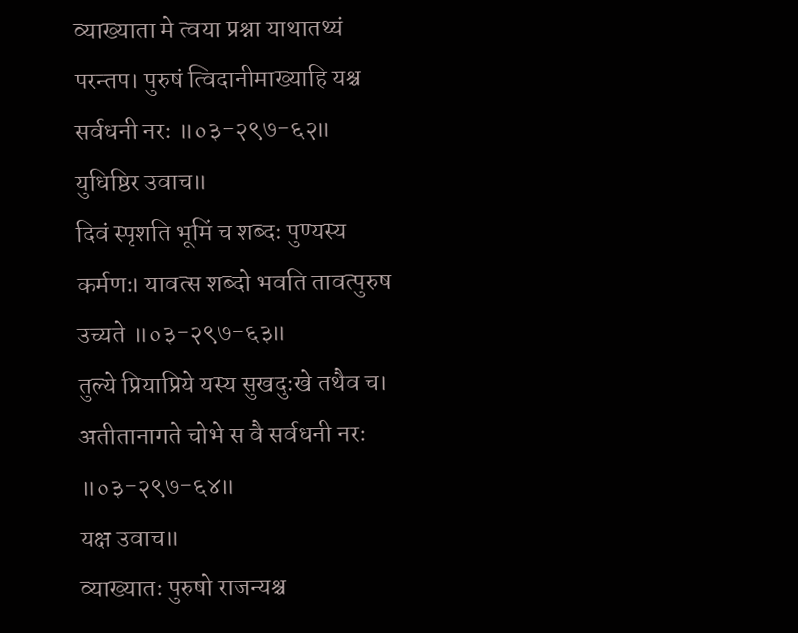व्याख्याता मे त्वया प्रश्ना याथातथ्यं परन्तप। पुरुषं त्विदानीमाख्याहि यश्च सर्वधनी नरः ॥०३-२९७-६२॥
युधिष्ठिर उवाच॥
दिवं स्पृशति भूमिं च शब्दः पुण्यस्य कर्मणः। यावत्स शब्दो भवति तावत्पुरुष उच्यते ॥०३-२९७-६३॥
तुल्ये प्रियाप्रिये यस्य सुखदुःखे तथैव च। अतीतानागते चोभे स वै सर्वधनी नरः ॥०३-२९७-६४॥
यक्ष उवाच॥
व्याख्यातः पुरुषो राजन्यश्च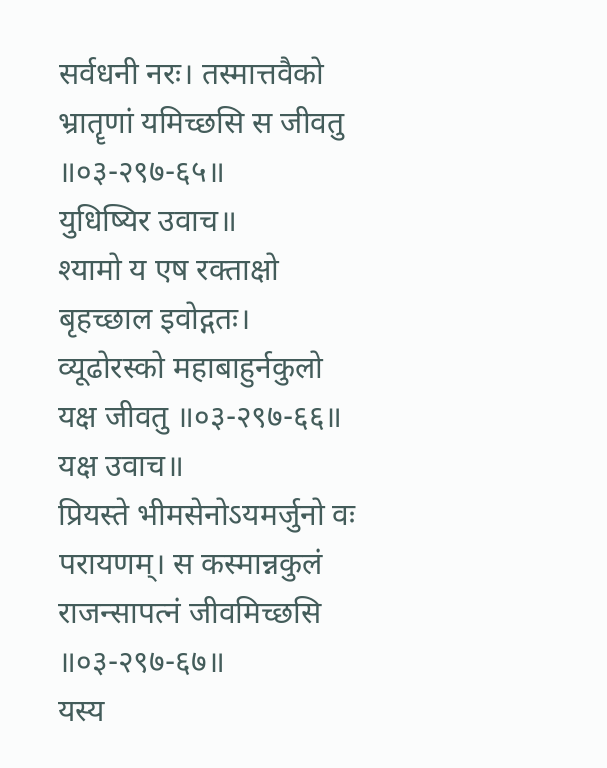सर्वधनी नरः। तस्मात्तवैको भ्रातॄणां यमिच्छसि स जीवतु ॥०३-२९७-६५॥
युधिष्यिर उवाच॥
श्यामो य एष रक्ताक्षो बृहच्छाल इवोद्गतः। व्यूढोरस्को महाबाहुर्नकुलो यक्ष जीवतु ॥०३-२९७-६६॥
यक्ष उवाच॥
प्रियस्ते भीमसेनोऽयमर्जुनो वः परायणम्। स कस्मान्नकुलं राजन्सापत्नं जीवमिच्छसि ॥०३-२९७-६७॥
यस्य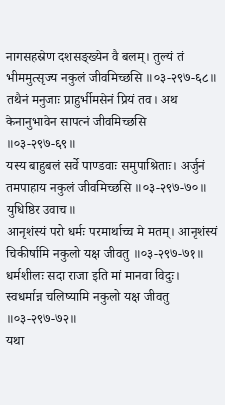नागसहस्रेण दशसङ्ख्येन वै बलम्। तुल्यं तं भीममुत्सृज्य नकुलं जीवमिच्छसि ॥०३-२९७-६८॥
तथैनं मनुजाः प्राहुर्भीमसेनं प्रियं तव। अथ केनानुभावेन सापत्नं जीवमिच्छसि ॥०३-२९७-६९॥
यस्य बाहुबलं सर्वे पाण्डवाः समुपाश्रिताः। अर्जुनं तमपाहाय नकुलं जीवमिच्छसि ॥०३-२९७-७०॥
युधिष्ठिर उवाच॥
आनृशंस्यं परो धर्मः परमार्थाच्च मे मतम्। आनृशंस्यं चिकीर्षामि नकुलो यक्ष जीवतु ॥०३-२९७-७१॥
धर्मशीलः सदा राजा इति मां मानवा विदुः। स्वधर्मान्न चलिष्यामि नकुलो यक्ष जीवतु ॥०३-२९७-७२॥
यथा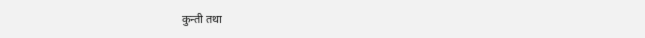कुन्ती तथा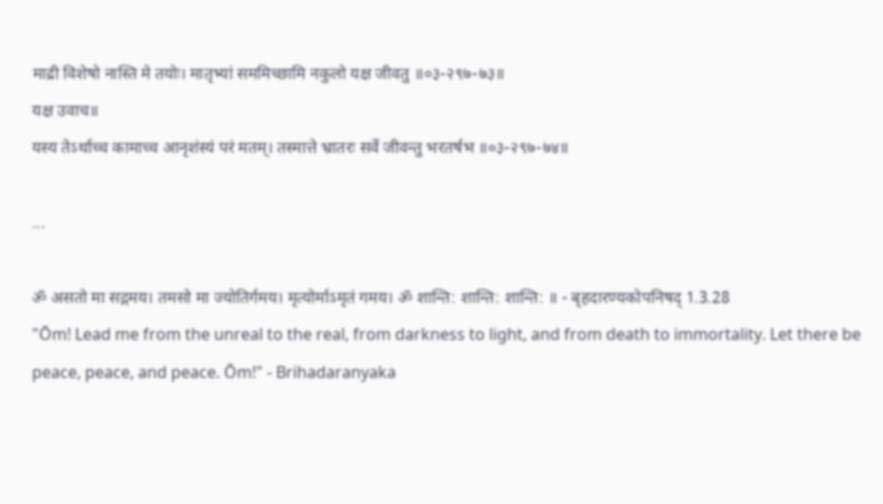माद्री विशेषो नास्ति मे तयोः। मातृभ्यां सममिच्छामि नकुलो यक्ष जीवतु ॥०३-२९७-७३॥
यक्ष उवाच॥
यस्य तेऽर्थाच्च कामाच्च आनृशंस्यं परं मतम्। तस्मात्ते भ्रातरः सर्वे जीवन्तु भरतर्षभ ॥०३-२९७-७४॥

...

ॐ असतो मा सद्गमय। तमसो मा ज्योतिर्गमय। मृत्योर्माऽमृतं गमय। ॐ शान्ति: शान्ति: शान्ति: ॥ - बृहदारण्यकोपनिषद् 1.3.28
"Ōm! Lead me from the unreal to the real, from darkness to light, and from death to immortality. Let there be peace, peace, and peace. Ōm!" - Brihadaranyaka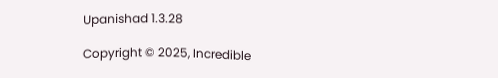Upanishad 1.3.28

Copyright © 2025, Incredible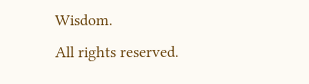Wisdom.
All rights reserved.